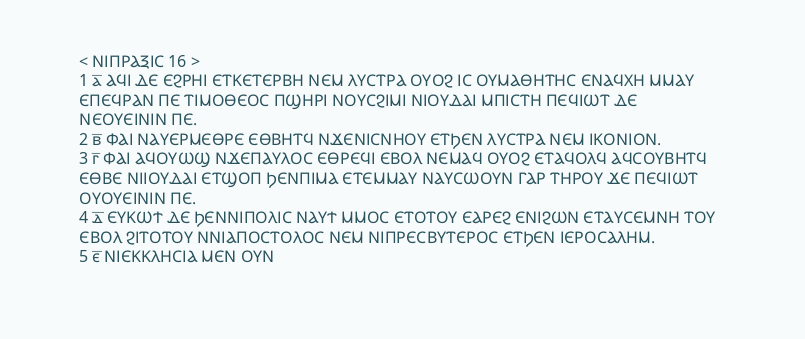< ⲚⲒⲠⲢⲀⲜⲒⲤ 16 >
1 ⲁ̅ ⲀϤⲒ ⲆⲈ ⲈϨⲢⲎⲒ ⲈⲦⲔⲈⲦⲈⲢⲂⲎ ⲚⲈⲘ ⲖⲨⲤⲦⲢⲀ ⲞⲨⲞϨ ⲒⲤ ⲞⲨⲘⲀⲐⲎⲦⲎⲤ ⲈⲚⲀϤⲬⲎ ⲘⲘⲀⲨ ⲈⲠⲈϤⲢⲀⲚ ⲠⲈ ⲦⲒⲘⲞⲐⲈⲞⲤ ⲠϢⲎⲢⲒ ⲚⲞⲨⲤϨⲒⲘⲒ ⲚⲒⲞⲨⲆⲀⲒ ⲘⲠⲒⲤⲦⲎ ⲠⲈϤⲒⲰⲦ ⲆⲈ ⲚⲈⲞⲨⲈⲒⲚⲒⲚ ⲠⲈ.
2 ⲃ̅ ⲪⲀⲒ ⲚⲀⲨⲈⲢⲘⲈⲐⲢⲈ ⲈⲐⲂⲎⲦϤ ⲚϪⲈⲚⲒⲤⲚⲎⲞⲨ ⲈⲦϦⲈⲚ ⲖⲨⲤⲦⲢⲀ ⲚⲈⲘ ⲒⲔⲞⲚⲒⲞⲚ.
3 ⲅ̅ ⲪⲀⲒ ⲀϤⲞⲨⲰϢ ⲚϪⲈⲠⲀⲨⲖⲞⲤ ⲈⲐⲢⲈϤⲒ ⲈⲂⲞⲖ ⲚⲈⲘⲀϤ ⲞⲨⲞϨ ⲈⲦⲀϤⲞⲖϤ ⲀϤⲤⲞⲨⲂⲎⲦϤ ⲈⲐⲂⲈ ⲚⲒⲒⲞⲨⲆⲀⲒ ⲈⲦϢⲞⲠ ϦⲈⲚⲠⲒⲘⲀ ⲈⲦⲈⲘⲘⲀⲨ ⲚⲀⲨⲤⲰⲞⲨⲚ ⲄⲀⲢ ⲦⲎⲢⲞⲨ ϪⲈ ⲠⲈϤⲒⲰⲦ ⲞⲨⲞⲨⲈⲒⲚⲒⲚ ⲠⲈ.
4 ⲇ̅ ⲈⲨⲔⲰϮ ⲆⲈ ϦⲈⲚⲚⲒⲠⲞⲖⲒⲤ ⲚⲀⲨϮ ⲘⲘⲞⲤ ⲈⲦⲞⲦⲞⲨ ⲈⲀⲢⲈϨ ⲈⲚⲒϨⲰⲚ ⲈⲦⲀⲨⲤⲈⲘⲚⲎ ⲦⲞⲨ ⲈⲂⲞⲖ ϨⲒⲦⲞⲦⲞⲨ ⲚⲚⲒⲀⲠⲞⲤⲦⲞⲖⲞⲤ ⲚⲈⲘ ⲚⲒⲠⲢⲈⲤⲂⲨⲦⲈⲢⲞⲤ ⲈⲦϦⲈⲚ ⲒⲈⲢⲞⲤⲀⲖⲎⲘ.
5 ⲉ̅ ⲚⲒⲈⲔⲔⲖⲎⲤⲒⲀ ⲘⲈⲚ ⲞⲨⲚ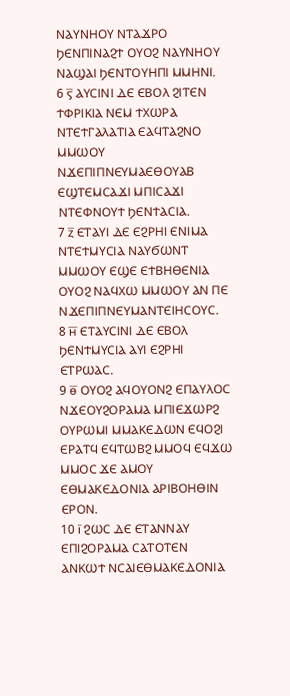ⲚⲀⲨⲚⲎⲞⲨ ⲚⲦⲀϪⲢⲞ ϦⲈⲚⲠⲒⲚⲀϨϮ ⲞⲨⲞϨ ⲚⲀⲨⲚⲎⲞⲨ ⲚⲀϢⲀⲒ ϦⲈⲚⲦⲞⲨⲎⲠⲒ ⲘⲘⲎⲚⲒ.
6 ⲋ̅ ⲀⲨⲤⲒⲚⲒ ⲆⲈ ⲈⲂⲞⲖ ϨⲒⲦⲈⲚ ϮⲪⲢⲒⲔⲒⲀ ⲚⲈⲘ ϮⲬⲰⲢⲀ ⲚⲦⲈϮⲄⲀⲖⲀⲦⲒⲀ ⲈⲀϤⲦⲀϨⲚⲞ ⲘⲘⲰⲞⲨ ⲚϪⲈⲠⲒⲠⲚⲈⲨⲘⲀⲈⲐⲞⲨⲀⲂ ⲈϢⲦⲈⲘⲤⲀϪⲒ ⲘⲠⲒⲤⲀϪⲒ ⲚⲦⲈⲪⲚⲞⲨϮ ϦⲈⲚϮⲀⲤⲒⲀ.
7 ⲍ̅ ⲈⲦⲀⲨⲒ ⲆⲈ ⲈϨⲢⲎⲒ ⲈⲚⲒⲘⲀ ⲚⲦⲈϮⲘⲨⲤⲒⲀ ⲚⲀⲨϬⲰⲚⲦ ⲘⲘⲰⲞⲨ ⲈϢⲈ ⲈϮⲂⲎⲐⲈⲚⲒⲀ ⲞⲨⲞϨ ⲚⲀϤⲬⲰ ⲘⲘⲰⲞⲨ ⲀⲚ ⲠⲈ ⲚϪⲈⲠⲒⲠⲚⲈⲨⲘⲀⲚⲦⲈⲒⲎⲤⲞⲨⲤ.
8 ⲏ̅ ⲈⲦⲀⲨⲤⲒⲚⲒ ⲆⲈ ⲈⲂⲞⲖ ϦⲈⲚϮⲘⲨⲤⲒⲀ ⲀⲨⲒ ⲈϨⲢⲎⲒ ⲈⲦⲢⲰⲀⲤ.
9 ⲑ̅ ⲞⲨⲞϨ ⲀϤⲞⲨⲞⲚϨ ⲈⲠⲀⲨⲖⲞⲤ ⲚϪⲈⲞⲨϨⲞⲢⲀⲘⲀ ⲘⲠⲒⲈϪⲰⲢϨ ⲞⲨⲢⲰⲘⲒ ⲘⲘⲀⲔⲈⲆⲰⲚ ⲈϤⲞϨⲒ ⲈⲢⲀⲦϤ ⲈϤⲦⲰⲂϨ ⲘⲘⲞϤ ⲈϤϪⲰ ⲘⲘⲞⲤ ϪⲈ ⲀⲘⲞⲨ ⲈⲐⲘⲀⲔⲈⲆⲞⲚⲒⲀ ⲀⲢⲒⲂⲞⲎⲐⲒⲚ ⲈⲢⲞⲚ.
10 ⲓ̅ ϨⲰⲤ ⲆⲈ ⲈⲦⲀⲚⲚⲀⲨ ⲈⲠⲒϨⲞⲢⲀⲘⲀ ⲤⲀⲦⲞⲦⲈⲚ ⲀⲚⲔⲰϮ ⲚⲤⲀⲒⲈⲐⲘⲀⲔⲈⲆⲞⲚⲒⲀ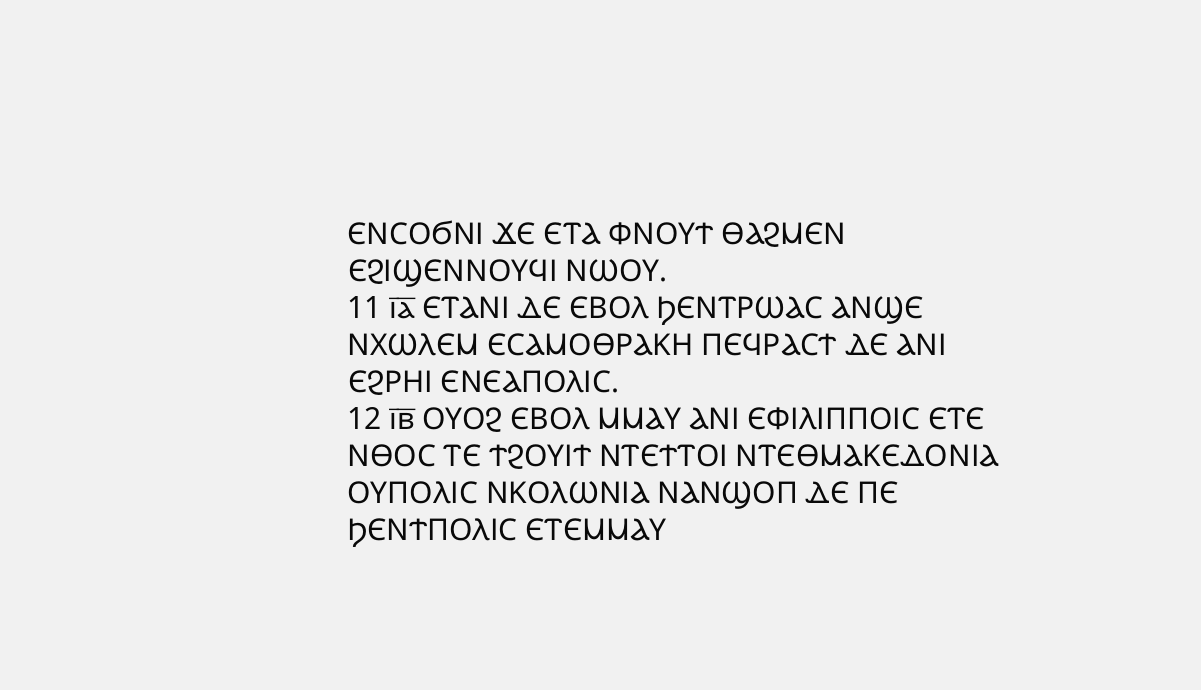ⲈⲚⲤⲞϬⲚⲒ ϪⲈ ⲈⲦⲀ ⲪⲚⲞⲨϮ ⲐⲀϨⲘⲈⲚ ⲈϨⲒϢⲈⲚⲚⲞⲨϤⲒ ⲚⲰⲞⲨ.
11 ⲓ̅ⲁ̅ ⲈⲦⲀⲚⲒ ⲆⲈ ⲈⲂⲞⲖ ϦⲈⲚⲦⲢⲰⲀⲤ ⲀⲚϢⲈ ⲚⲬⲰⲖⲈⲘ ⲈⲤⲀⲘⲞⲐⲢⲀⲔⲎ ⲠⲈϤⲢⲀⲤϮ ⲆⲈ ⲀⲚⲒ ⲈϨⲢⲎⲒ ⲈⲚⲈⲀⲠⲞⲖⲒⲤ.
12 ⲓ̅ⲃ̅ ⲞⲨⲞϨ ⲈⲂⲞⲖ ⲘⲘⲀⲨ ⲀⲚⲒ ⲈⲪⲒⲖⲒⲠⲠⲞⲒⲤ ⲈⲦⲈ ⲚⲐⲞⲤ ⲦⲈ ϮϨⲞⲨⲒϮ ⲚⲦⲈϮⲦⲞⲒ ⲚⲦⲈⲐⲘⲀⲔⲈⲆⲞⲚⲒⲀ ⲞⲨⲠⲞⲖⲒⲤ ⲚⲔⲞⲖⲰⲚⲒⲀ ⲚⲀⲚϢⲞⲠ ⲆⲈ ⲠⲈ ϦⲈⲚϮⲠⲞⲖⲒⲤ ⲈⲦⲈⲘⲘⲀⲨ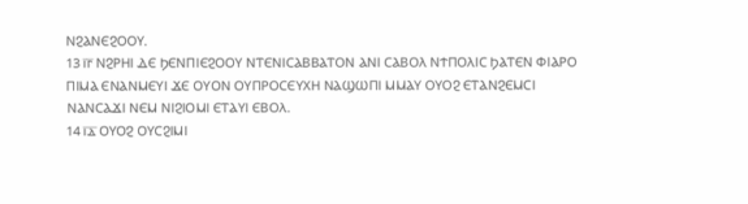ⲚϨⲀⲚⲈϨⲞⲞⲨ.
13 ⲓ̅ⲅ̅ ⲚϨⲢⲎⲒ ⲆⲈ ϦⲈⲚⲠⲒⲈϨⲞⲞⲨ ⲚⲦⲈⲚⲒⲤⲀⲂⲂⲀⲦⲞⲚ ⲀⲚⲒ ⲤⲀⲂⲞⲖ ⲚϮⲠⲞⲖⲒⲤ ϦⲀⲦⲈⲚ ⲪⲒⲀⲢⲞ ⲠⲒⲘⲀ ⲈⲚⲀⲚⲘⲈⲨⲒ ϪⲈ ⲞⲨⲞⲚ ⲞⲨⲠⲢⲞⲤⲈⲨⲬⲎ ⲚⲀϢⲰⲠⲒ ⲘⲘⲀⲨ ⲞⲨⲞϨ ⲈⲦⲀⲚϨⲈⲘⲤⲒ ⲚⲀⲚⲤⲀϪⲒ ⲚⲈⲘ ⲚⲒϨⲒⲞⲘⲒ ⲈⲦⲀⲨⲒ ⲈⲂⲞⲖ.
14 ⲓ̅ⲇ̅ ⲞⲨⲞϨ ⲞⲨⲤϨⲒⲘⲒ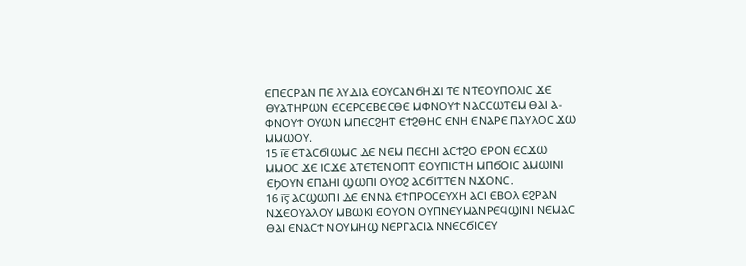ⲈⲠⲈⲤⲢⲀⲚ ⲠⲈ ⲖⲨⲆⲒⲀ ⲈⲞⲨⲤⲀⲚϬⲎϪⲒ ⲦⲈ ⲚⲦⲈⲞⲨⲠⲞⲖⲒⲤ ϪⲈ ⲐⲨⲀⲦⲎⲢⲰⲚ ⲈⲤⲈⲢⲤⲈⲂⲈⲤⲐⲈ ⲘⲪⲚⲞⲨϮ ⲚⲀⲤⲤⲰⲦⲈⲘ ⲐⲀⲒ Ⲁ- ⲪⲚⲞⲨϮ ⲞⲨⲰⲚ ⲘⲠⲈⲤϨⲎⲦ ⲈϮϨⲐⲎⲤ ⲈⲚⲎ ⲈⲚⲀⲢⲈ ⲠⲀⲨⲖⲞⲤ ϪⲰ ⲘⲘⲰⲞⲨ.
15 ⲓ̅ⲉ̅ ⲈⲦⲀⲤϬⲒⲰⲘⲤ ⲆⲈ ⲚⲈⲘ ⲠⲈⲤⲎⲒ ⲀⲤϮϨⲞ ⲈⲢⲞⲚ ⲈⲤϪⲰ ⲘⲘⲞⲤ ϪⲈ ⲒⲤϪⲈ ⲀⲦⲈⲦⲈⲚⲞⲠⲦ ⲈⲞⲨⲠⲒⲤⲦⲎ ⲘⲠϬⲞⲒⲤ ⲀⲘⲰⲒⲚⲒ ⲈϦⲞⲨⲚ ⲈⲠⲀⲎⲒ ϢⲰⲠⲒ ⲞⲨⲞϨ ⲀⲤϬⲒⲦⲦⲈⲚ ⲚϪⲞⲚⲤ.
16 ⲓ̅ⲋ̅ ⲀⲤϢⲰⲠⲒ ⲆⲈ ⲈⲚⲚⲀ ⲈϮⲠⲢⲞⲤⲈⲨⲬⲎ ⲀⲤⲒ ⲈⲂⲞⲖ ⲈϨⲢⲀⲚ ⲚϪⲈⲞⲨⲀⲖⲞⲨ ⲘⲂⲰⲔⲒ ⲈⲞⲨⲞⲚ ⲞⲨⲠⲚⲈⲨⲘⲀⲚⲢⲈϤϢⲒⲚⲒ ⲚⲈⲘⲀⲤ ⲐⲀⲒ ⲈⲚⲀⲤϮ ⲚⲞⲨⲘⲎϢ ⲚⲈⲢⲄⲀⲤⲒⲀ ⲚⲚⲈⲤϬⲒⲤⲈⲨ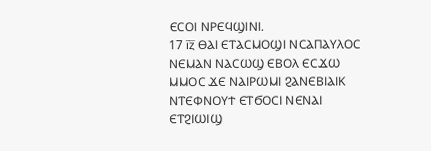ⲈⲤⲞⲒ ⲚⲢⲈϤϢⲒⲚⲒ.
17 ⲓ̅ⲍ̅ ⲐⲀⲒ ⲈⲦⲀⲤⲘⲞϢⲒ ⲚⲤⲀⲠⲀⲨⲖⲞⲤ ⲚⲈⲘⲀⲚ ⲚⲀⲤⲰϢ ⲈⲂⲞⲖ ⲈⲤϪⲰ ⲘⲘⲞⲤ ϪⲈ ⲚⲀⲒⲢⲰⲘⲒ ϨⲀⲚⲈⲂⲒⲀⲒⲔ ⲚⲦⲈⲪⲚⲞⲨϮ ⲈⲦϬⲞⲤⲒ ⲚⲈⲚⲀⲒ ⲈⲦϨⲒⲰⲒϢ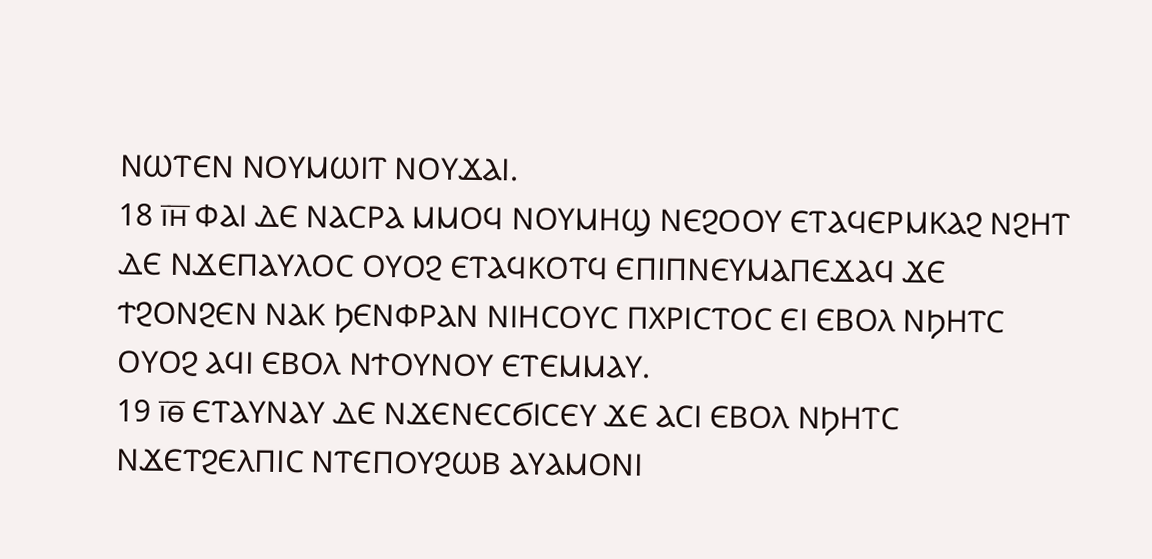ⲚⲰⲦⲈⲚ ⲚⲞⲨⲘⲰⲒⲦ ⲚⲞⲨϪⲀⲒ.
18 ⲓ̅ⲏ̅ ⲪⲀⲒ ⲆⲈ ⲚⲀⲤⲢⲀ ⲘⲘⲞϤ ⲚⲞⲨⲘⲎϢ ⲚⲈϨⲞⲞⲨ ⲈⲦⲀϤⲈⲢⲘⲔⲀϨ ⲚϨⲎⲦ ⲆⲈ ⲚϪⲈⲠⲀⲨⲖⲞⲤ ⲞⲨⲞϨ ⲈⲦⲀϤⲔⲞⲦϤ ⲈⲠⲒⲠⲚⲈⲨⲘⲀⲠⲈϪⲀϤ ϪⲈ ϮϨⲞⲚϨⲈⲚ ⲚⲀⲔ ϦⲈⲚⲪⲢⲀⲚ ⲚⲒⲎⲤⲞⲨⲤ ⲠⲬⲢⲒⲤⲦⲞⲤ ⲈⲒ ⲈⲂⲞⲖ ⲚϦⲎⲦⲤ ⲞⲨⲞϨ ⲀϤⲒ ⲈⲂⲞⲖ ⲚϮⲞⲨⲚⲞⲨ ⲈⲦⲈⲘⲘⲀⲨ.
19 ⲓ̅ⲑ̅ ⲈⲦⲀⲨⲚⲀⲨ ⲆⲈ ⲚϪⲈⲚⲈⲤϬⲒⲤⲈⲨ ϪⲈ ⲀⲤⲒ ⲈⲂⲞⲖ ⲚϦⲎⲦⲤ ⲚϪⲈⲦϨⲈⲖⲠⲒⲤ ⲚⲦⲈⲠⲞⲨϨⲰⲂ ⲀⲨⲀⲘⲞⲚⲒ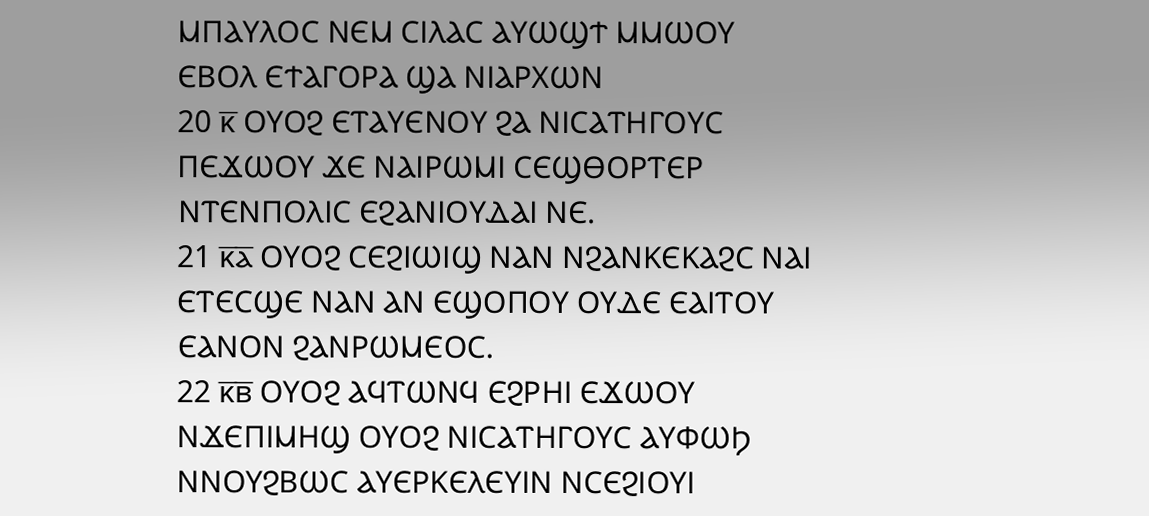ⲘⲠⲀⲨⲖⲞⲤ ⲚⲈⲘ ⲤⲒⲖⲀⲤ ⲀⲨⲰϢϮ ⲘⲘⲰⲞⲨ ⲈⲂⲞⲖ ⲈϮⲀⲄⲞⲢⲀ ϢⲀ ⲚⲒⲀⲢⲬⲰⲚ
20 ⲕ̅ ⲞⲨⲞϨ ⲈⲦⲀⲨⲈⲚⲞⲨ ϨⲀ ⲚⲒⲤⲀⲦⲎⲄⲞⲨⲤ ⲠⲈϪⲰⲞⲨ ϪⲈ ⲚⲀⲒⲢⲰⲘⲒ ⲤⲈϢⲐⲞⲢⲦⲈⲢ ⲚⲦⲈⲚⲠⲞⲖⲒⲤ ⲈϨⲀⲚⲒⲞⲨⲆⲀⲒ ⲚⲈ.
21 ⲕ̅ⲁ̅ ⲞⲨⲞϨ ⲤⲈϨⲒⲰⲒϢ ⲚⲀⲚ ⲚϨⲀⲚⲔⲈⲔⲀϨⲤ ⲚⲀⲒ ⲈⲦⲈⲤϢⲈ ⲚⲀⲚ ⲀⲚ ⲈϢⲞⲠⲞⲨ ⲞⲨⲆⲈ ⲈⲀⲒⲦⲞⲨ ⲈⲀⲚⲞⲚ ϨⲀⲚⲢⲰⲘⲈⲞⲤ.
22 ⲕ̅ⲃ̅ ⲞⲨⲞϨ ⲀϤⲦⲰⲚϤ ⲈϨⲢⲎⲒ ⲈϪⲰⲞⲨ ⲚϪⲈⲠⲒⲘⲎϢ ⲞⲨⲞϨ ⲚⲒⲤⲀⲦⲎⲄⲞⲨⲤ ⲀⲨⲪⲰϦ ⲚⲚⲞⲨϨⲂⲰⲤ ⲀⲨⲈⲢⲔⲈⲖⲈⲨⲒⲚ ⲚⲤⲈϨⲒⲞⲨⲒ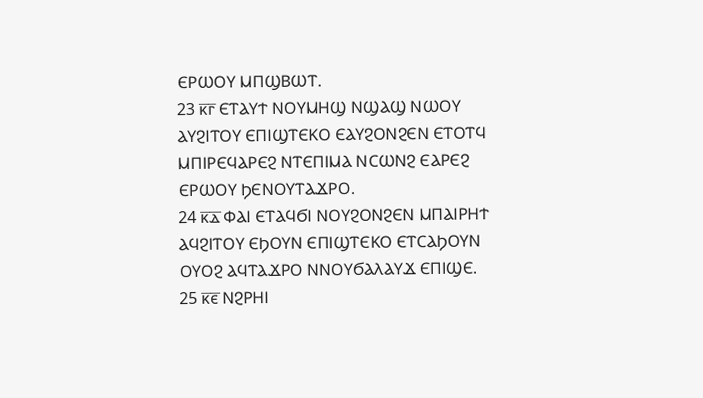ⲈⲢⲰⲞⲨ ⲘⲠϢⲂⲰⲦ.
23 ⲕ̅ⲅ̅ ⲈⲦⲀⲨϮ ⲚⲞⲨⲘⲎϢ ⲚϢⲀϢ ⲚⲰⲞⲨ ⲀⲨϨⲒⲦⲞⲨ ⲈⲠⲒϢⲦⲈⲔⲞ ⲈⲀⲨϨⲞⲚϨⲈⲚ ⲈⲦⲞⲦϤ ⲘⲠⲒⲢⲈϤⲀⲢⲈϨ ⲚⲦⲈⲠⲒⲘⲀ ⲚⲤⲰⲚϨ ⲈⲀⲢⲈϨ ⲈⲢⲰⲞⲨ ϦⲈⲚⲞⲨⲦⲀϪⲢⲞ.
24 ⲕ̅ⲇ̅ ⲪⲀⲒ ⲈⲦⲀϤϬⲒ ⲚⲞⲨϨⲞⲚϨⲈⲚ ⲘⲠⲀⲒⲢⲎϮ ⲀϤϨⲒⲦⲞⲨ ⲈϦⲞⲨⲚ ⲈⲠⲒϢⲦⲈⲔⲞ ⲈⲦⲤⲀϦⲞⲨⲚ ⲞⲨⲞϨ ⲀϤⲦⲀϪⲢⲞ ⲚⲚⲞⲨϬⲀⲖⲀⲨϪ ⲈⲠⲒϢⲈ.
25 ⲕ̅ⲉ̅ ⲚϨⲢⲎⲒ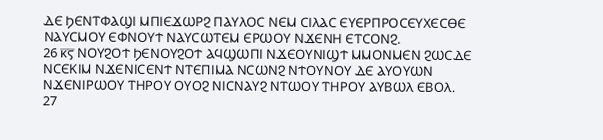ⲆⲈ ϦⲈⲚⲦⲪⲀϢⲒ ⲘⲠⲒⲈϪⲰⲢϨ ⲠⲀⲨⲖⲞⲤ ⲚⲈⲘ ⲤⲒⲖⲀⲤ ⲈⲨⲈⲢⲠⲢⲞⲤⲈⲨⲬⲈⲤⲐⲈ ⲚⲀⲨⲤⲘⲞⲨ ⲈⲪⲚⲞⲨϮ ⲚⲀⲨⲤⲰⲦⲈⲘ ⲈⲢⲰⲞⲨ ⲚϪⲈⲚⲎ ⲈⲦⲤⲞⲚϨ.
26 ⲕ̅ⲋ̅ ⲚⲞⲨϨⲞϮ ϦⲈⲚⲞⲨϨⲞϮ ⲀϤϢⲰⲠⲒ ⲚϪⲈⲞⲨⲚⲒϢϮ ⲘⲘⲞⲚⲘⲈⲚ ϨⲰⲤⲆⲈ ⲚⲤⲈⲔⲒⲘ ⲚϪⲈⲚⲒⲤⲈⲚϮ ⲚⲦⲈⲠⲒⲘⲀ ⲚⲤⲰⲚϨ ⲚϮⲞⲨⲚⲞⲨ ⲆⲈ ⲀⲨⲞⲨⲰⲚ ⲚϪⲈⲚⲒⲢⲰⲞⲨ ⲦⲎⲢⲞⲨ ⲞⲨⲞϨ ⲚⲒⲤⲚⲀⲨϨ ⲚⲦⲰⲞⲨ ⲦⲎⲢⲞⲨ ⲀⲨⲂⲰⲖ ⲈⲂⲞⲖ.
27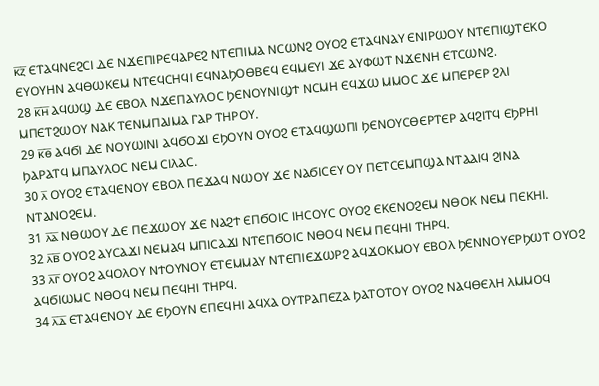ⲕ̅ⲍ̅ ⲈⲦⲀϤⲚⲈϨⲤⲒ ⲆⲈ ⲚϪⲈⲠⲒⲢⲈϤⲀⲢⲈϨ ⲚⲦⲈⲠⲒⲘⲀ ⲚⲤⲰⲚϨ ⲞⲨⲞϨ ⲈⲦⲀϤⲚⲀⲨ ⲈⲚⲒⲢⲰⲞⲨ ⲚⲦⲈⲠⲒϢⲦⲈⲔⲞ ⲈⲨⲞⲨⲎⲚ ⲀϤⲐⲰⲔⲈⲘ ⲚⲦⲈϤⲤⲎϤⲒ ⲈϤⲚⲀϦⲞⲐⲂⲈϤ ⲈϤⲘⲈⲨⲒ ϪⲈ ⲀⲨⲪⲰⲦ ⲚϪⲈⲚⲎ ⲈⲦⲤⲰⲚϨ.
28 ⲕ̅ⲏ̅ ⲀϤⲰϢ ⲆⲈ ⲈⲂⲞⲖ ⲚϪⲈⲠⲀⲨⲖⲞⲤ ϦⲈⲚⲞⲨⲚⲒϢϮ ⲚⲤⲘⲎ ⲈϤϪⲰ ⲘⲘⲞⲤ ϪⲈ ⲘⲠⲈⲢⲈⲢ ϨⲖⲒ ⲘⲠⲈⲦϨⲰⲞⲨ ⲚⲀⲔ ⲦⲈⲚⲘⲠⲀⲒⲘⲀ ⲄⲀⲢ ⲦⲎⲢⲞⲨ.
29 ⲕ̅ⲑ̅ ⲀϤϬⲒ ⲆⲈ ⲚⲞⲨⲰⲒⲚⲒ ⲀϤϬⲞϪⲒ ⲈϦⲞⲨⲚ ⲞⲨⲞϨ ⲈⲦⲀϤϢⲰⲠⲒ ϦⲈⲚⲞⲨⲤⲐⲈⲢⲦⲈⲢ ⲀϤϨⲒⲦϤ ⲈϦⲢⲎⲒ ϦⲀⲢⲀⲦϤ ⲘⲠⲀⲨⲖⲞⲤ ⲚⲈⲘ ⲤⲒⲖⲀⲤ.
30 ⲗ̅ ⲞⲨⲞϨ ⲈⲦⲀϤⲈⲚⲞⲨ ⲈⲂⲞⲖ ⲠⲈϪⲀϤ ⲚⲰⲞⲨ ϪⲈ ⲚⲀϬⲒⲤⲈⲨ ⲞⲨ ⲠⲈⲦⲤⲈⲘⲠϢⲀ ⲚⲦⲀⲀⲒϤ ϨⲒⲚⲀ ⲚⲦⲀⲚⲞϨⲈⲘ.
31 ⲗ̅ⲁ̅ ⲚⲐⲰⲞⲨ ⲆⲈ ⲠⲈϪⲰⲞⲨ ϪⲈ ⲚⲀϨϮ ⲈⲠϬⲞⲒⲤ ⲒⲎⲤⲞⲨⲤ ⲞⲨⲞϨ ⲈⲔⲈⲚⲞϨⲈⲘ ⲚⲐⲞⲔ ⲚⲈⲘ ⲠⲈⲔⲎⲒ.
32 ⲗ̅ⲃ̅ ⲞⲨⲞϨ ⲀⲨⲤⲀϪⲒ ⲚⲈⲘⲀϤ ⲘⲠⲒⲤⲀϪⲒ ⲚⲦⲈⲠϬⲞⲒⲤ ⲚⲐⲞϤ ⲚⲈⲘ ⲠⲈϤⲎⲒ ⲦⲎⲢϤ.
33 ⲗ̅ⲅ̅ ⲞⲨⲞϨ ⲀϤⲞⲖⲞⲨ ⲚϮⲞⲨⲚⲞⲨ ⲈⲦⲈⲘⲘⲀⲨ ⲚⲦⲈⲠⲒⲈϪⲰⲢϨ ⲀϤϪⲞⲔⲘⲞⲨ ⲈⲂⲞⲖ ϦⲈⲚⲚⲞⲨⲈⲢϦⲰⲦ ⲞⲨⲞϨ ⲀϤϬⲒⲰⲘⲤ ⲚⲐⲞϤ ⲚⲈⲘ ⲠⲈϤⲎⲒ ⲦⲎⲢϤ.
34 ⲗ̅ⲇ̅ ⲈⲦⲀϤⲈⲚⲞⲨ ⲆⲈ ⲈϦⲞⲨⲚ ⲈⲠⲈϤⲎⲒ ⲀϤⲬⲀ ⲞⲨⲦⲢⲀⲠⲈⲌⲀ ϦⲀⲦⲞⲦⲞⲨ ⲞⲨⲞϨ ⲚⲀϤⲐⲈⲖⲎ ⲖⲘⲘⲞϤ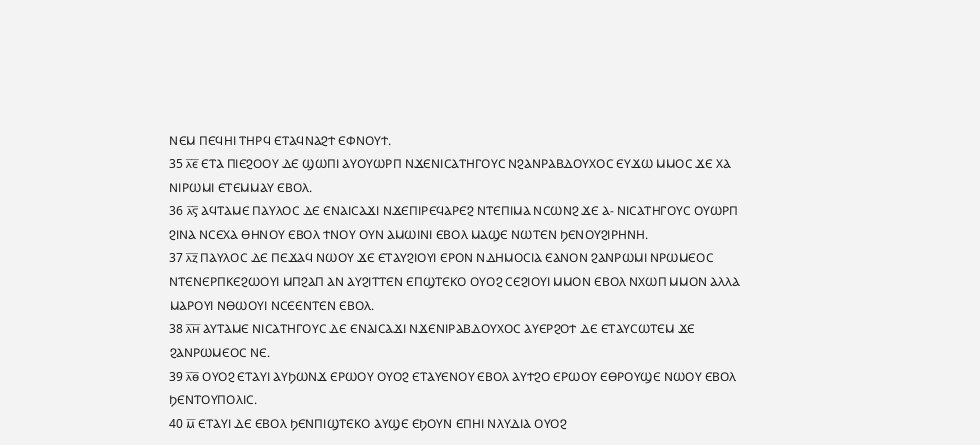ⲚⲈⲘ ⲠⲈϤⲎⲒ ⲦⲎⲢϤ ⲈⲦⲀϤⲚⲀϨϮ ⲈⲪⲚⲞⲨϮ.
35 ⲗ̅ⲉ̅ ⲈⲦⲀ ⲠⲒⲈϨⲞⲞⲨ ⲆⲈ ϢⲰⲠⲒ ⲀⲨⲞⲨⲰⲢⲠ ⲚϪⲈⲚⲒⲤⲀⲦⲎⲄⲞⲨⲤ ⲚϨⲀⲚⲢⲀⲂⲆⲞⲨⲬⲞⲤ ⲈⲨϪⲰ ⲘⲘⲞⲤ ϪⲈ ⲬⲀ ⲚⲒⲢⲰⲘⲒ ⲈⲦⲈⲘⲘⲀⲨ ⲈⲂⲞⲖ.
36 ⲗ̅ⲋ̅ ⲀϤⲦⲀⲘⲈ ⲠⲀⲨⲖⲞⲤ ⲆⲈ ⲈⲚⲀⲒⲤⲀϪⲒ ⲚϪⲈⲠⲒⲢⲈϤⲀⲢⲈϨ ⲚⲦⲈⲠⲒⲘⲀ ⲚⲤⲰⲚϨ ϪⲈ Ⲁ- ⲚⲒⲤⲀⲦⲎⲄⲞⲨⲤ ⲞⲨⲰⲢⲠ ϨⲒⲚⲀ ⲚⲤⲈⲬⲀ ⲐⲎⲚⲞⲨ ⲈⲂⲞⲖ ϮⲚⲞⲨ ⲞⲨⲚ ⲀⲘⲰⲒⲚⲒ ⲈⲂⲞⲖ ⲘⲀϢⲈ ⲚⲰⲦⲈⲚ ϦⲈⲚⲞⲨϨⲒⲢⲎⲚⲎ.
37 ⲗ̅ⲍ̅ ⲠⲀⲨⲖⲞⲤ ⲆⲈ ⲠⲈϪⲀϤ ⲚⲰⲞⲨ ϪⲈ ⲈⲦⲀⲨϨⲒⲞⲨⲒ ⲈⲢⲞⲚ ⲚⲆⲎⲘⲞⲤⲒⲀ ⲈⲀⲚⲞⲚ ϨⲀⲚⲢⲰⲘⲒ ⲚⲢⲰⲘⲈⲞⲤ ⲚⲦⲈⲚⲈⲢⲠⲔⲈϨⲰⲞⲨⲒ ⲘⲠϨⲀⲠ ⲀⲚ ⲀⲨϨⲒⲦⲦⲈⲚ ⲈⲠϢⲦⲈⲔⲞ ⲞⲨⲞϨ ⲤⲈϨⲒⲞⲨⲒ ⲘⲘⲞⲚ ⲈⲂⲞⲖ ⲚⲬⲰⲠ ⲘⲘⲞⲚ ⲀⲖⲖⲀ ⲘⲀⲢⲞⲨⲒ ⲚⲐⲰⲞⲨⲒ ⲚⲤⲈⲈⲚⲦⲈⲚ ⲈⲂⲞⲖ.
38 ⲗ̅ⲏ̅ ⲀⲨⲦⲀⲘⲈ ⲚⲒⲤⲀⲦⲎⲄⲞⲨⲤ ⲆⲈ ⲈⲚⲀⲒⲤⲀϪⲒ ⲚϪⲈⲚⲒⲢⲀⲂⲆⲞⲨⲬⲞⲤ ⲀⲨⲈⲢϨⲞϮ ⲆⲈ ⲈⲦⲀⲨⲤⲰⲦⲈⲘ ϪⲈ ϨⲀⲚⲢⲰⲘⲈⲞⲤ ⲚⲈ.
39 ⲗ̅ⲑ̅ ⲞⲨⲞϨ ⲈⲦⲀⲨⲒ ⲀⲨϦⲰⲚϪ ⲈⲢⲰⲞⲨ ⲞⲨⲞϨ ⲈⲦⲀⲨⲈⲚⲞⲨ ⲈⲂⲞⲖ ⲀⲨϮϨⲞ ⲈⲢⲰⲞⲨ ⲈⲐⲢⲞⲨϢⲈ ⲚⲰⲞⲨ ⲈⲂⲞⲖ ϦⲈⲚⲦⲞⲨⲠⲞⲖⲒⲤ.
40 ⲙ̅ ⲈⲦⲀⲨⲒ ⲆⲈ ⲈⲂⲞⲖ ϦⲈⲚⲠⲒϢⲦⲈⲔⲞ ⲀⲨϢⲈ ⲈϦⲞⲨⲚ ⲈⲠⲎⲒ ⲚⲖⲨⲆⲒⲀ ⲞⲨⲞϨ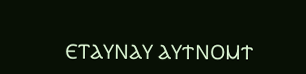ⲈⲦⲀⲨⲚⲀⲨ ⲀⲨϮⲚⲞⲘϮ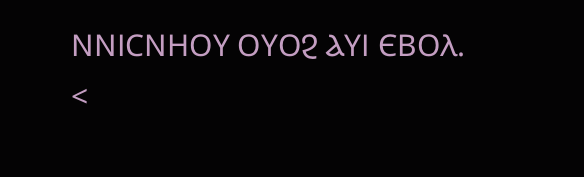ⲚⲚⲒⲤⲚⲎⲞⲨ ⲞⲨⲞϨ ⲀⲨⲒ ⲈⲂⲞⲖ.
<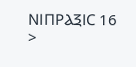ⲚⲒⲠⲢⲀⲜⲒⲤ 16 >